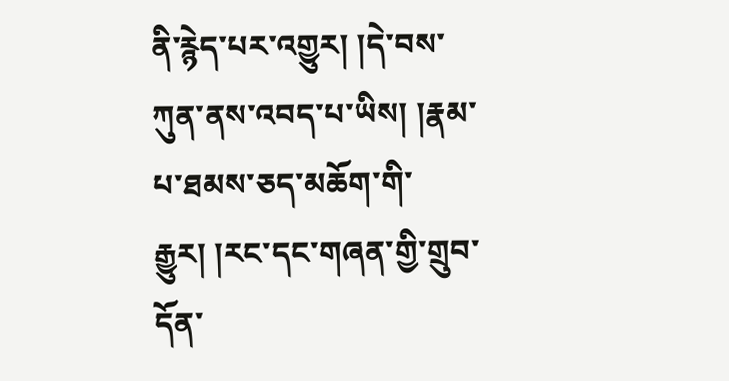ནི་རྙེད་པར་འགྱུར། །དེ་བས་ཀུན་ནས་འབད་པ་ཡིས། །རྣམ་པ་ཐམས་ཅད་མཆོག་གི་རྒྱུར། །རང་དང་གཞན་གྱི་གྲུབ་དོན་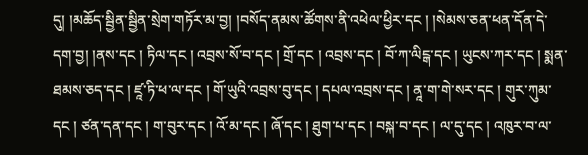དུ། །མཆོད་སྦྱིན་སྦྱིན་སྲེག་གཏོར་མ་བྱ། །བསོད་ནམས་ཚོགས་ནི་འཕེལ་ཕྱིར་དང ། །སེམས་ཅན་ཕན་དོན་དེ་དག་བྱ། །ནས་དང ། ཏིལ་དང ། འབྲས་སོ་བ་དང ། གྲོ་དང ། འབྲས་དང ། བོ་ཀ་ལིངྒ་དང ། ཡུངས་ཀར་དང ། སྨན་ཐམས་ཅད་དང ། ཛཱ་ཏི་ཕ་ལ་དང ། གོ་ཡུའི་འབྲས་བུ་དང ། དཔལ་འབྲས་དང ། ནཱ་ག་གེ་སར་དང ། གུར་ཀུམ་དང ། ཙན་དན་དང ། ག་བུར་དང ། འོ་མ་དང ། ཞོ་དང ། ཐུག་པ་དང ། བསྐ་བ་དང ། ལ་དུ་དང ། འཁུར་བ་ལ་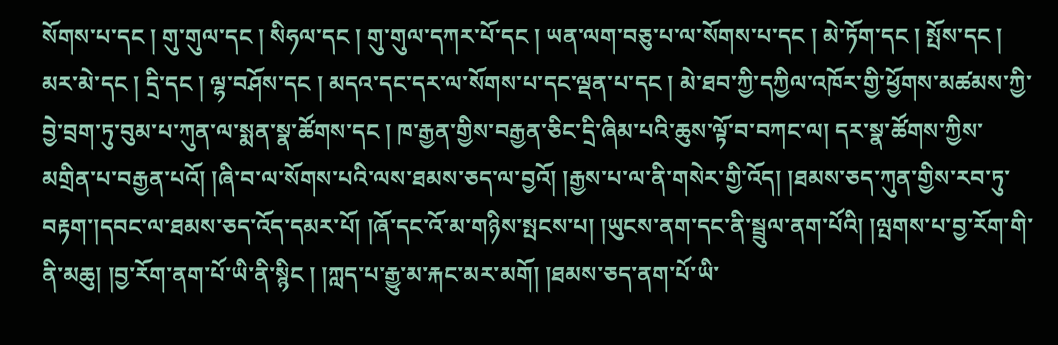སོགས་པ་དང ། གུ་གུལ་དང ། སིཧལ་དང ། གུ་གུལ་དཀར་པོ་དང ། ཡན་ལག་བཅུ་པ་ལ་སོགས་པ་དང ། མེ་ཏོག་དང ། སྤོས་དང ། མར་མེ་དང ། དྲི་དང ། ལྷ་བཤོས་དང ། མདའ་དང་དར་ལ་སོགས་པ་དང་ལྡན་པ་དང ། མེ་ཐབ་ཀྱི་དཀྱིལ་འཁོར་གྱི་ཕྱོགས་མཚམས་ཀྱི་བྱེ་བྲག་ཏུ་བུམ་པ་ཀུན་ལ་སྨན་སྣ་ཚོགས་དང ། ཁ་རྒྱན་གྱིས་བརྒྱན་ཅིང་དྲི་ཞིམ་པའི་ཆུས་ལྟོ་བ་བཀང་ལ། དར་སྣ་ཚོགས་ཀྱིས་མགྲིན་པ་བརྒྱན་པའོ། །ཞི་བ་ལ་སོགས་པའི་ལས་ཐམས་ཅད་ལ་བྱའོ། །རྒྱས་པ་ལ་ནི་གསེར་གྱི་འོད། །ཐམས་ཅད་ཀུན་གྱིས་རབ་ཏུ་བརྟག་།དབང་ལ་ཐམས་ཅད་འོད་དམར་པོ། །ཞོ་དང་འོ་མ་གཉིས་སྤངས་པ། །ཡུངས་ནག་དང་ནི་སྦྲུལ་ནག་པོའི། །ལྤགས་པ་བྱ་རོག་གི་ནི་མཆུ། །བྱ་རོག་ནག་པོ་ཡི་ནི་སྙིང ། །ཀླད་པ་རྒྱུ་མ་རྐང་མར་མགོ། །ཐམས་ཅད་ནག་པོ་ཡི་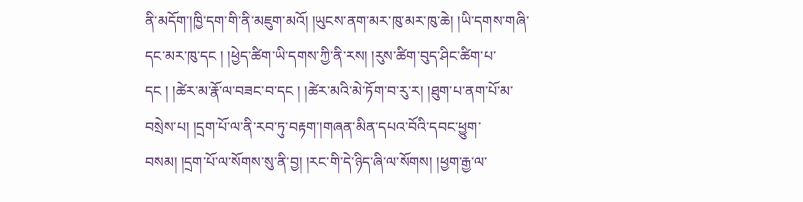ནི་མདོག་།ཁྱི་དག་གི་ནི་མཇུག་མའོ། །ཡུངས་ནག་མར་ཁུ་མར་ཁུ་ཆེ། །ཡི་དགས་གཞི་དང་མར་ཁུ་དང ། །ཕྱེད་ཚིག་ཡི་དགས་ཀྱི་ནི་རས། །རུས་ཚིག་བུད་ཤིང་ཚིག་པ་དང ། །ཚེར་མ་རྣོ་ལ་བཟང་བ་དང ། །ཚེར་མའི་མེ་ཏོག་བ་རུ་ར། །ཐུག་པ་ནག་པོ་མ་བསྲེས་པ། །དྲག་པོ་ལ་ནི་རབ་ཏུ་བརྟག་།གཞན་མིན་དཔའ་བོའི་དབང་ཕྱུག་བསམ། །དྲག་པོ་ལ་སོགས་སུ་ནི་བྱ། །རང་གི་དེ་ཉིད་ཞི་ལ་སོགས། །ཕྱག་རྒྱ་ལ་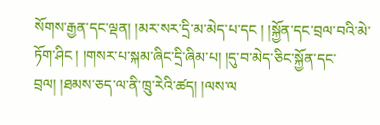སོགས་རྒྱན་དང་ལྡན། །མར་སར་དྲི་མ་མེད་པ་དང ། །སྐྱོན་དང་བྲལ་བའི་མེ་ཏོག་ཤིང ། །གསར་པ་སྐམ་ཞིང་དྲི་ཞིམ་པ། །དུ་བ་མེད་ཅིང་སྐྱོན་དང་བྲལ། །ཐམས་ཅད་ལ་ནི་ཁྲུ་རེའི་ཚད། །ལས་ལ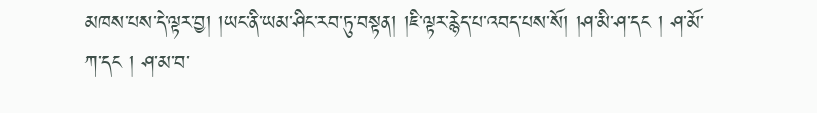མཁས་པས་དེ་ལྟར་བྱ། །ཡང་ནི་ཡམ་ཤིང་རབ་ཏུ་བསྟན། །ཇི་ལྟར་རྙེད་པ་འབད་པས་སོ། །ཤ་མི་ཤ་དང ། ཤ་མོ་ཀ་དང ། ཤ་མ་བ་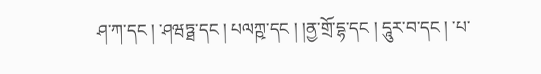ཤ་ཀ་དང ། ་ཤཝཏྠ་དང ། པལཀྵ་དང ། །ནྱ་གྲོ་དྷ་དང ། དཱུར་བ་དང ། ་པ་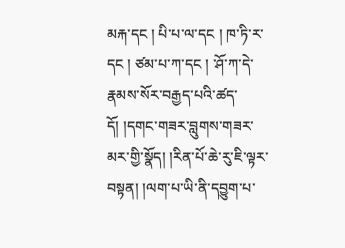མརྐ་དང ། པི་པ་ལ་དང ། ཁ་ཏི་ར་དང ། ཙམ་པ་ཀ་དང ། ་ཤོ་ཀ་དེ་རྣམས་སོར་བརྒྱད་པའི་ཚད་དོ། །དགང་གཟར་བླུགས་གཟར་མར་གྱི་སྣོད། །རིན་པོ་ཆེ་རུ་ཇི་ལྟར་བསྟན། །ལག་པ་ཡི་ནི་དབྱུག་པ་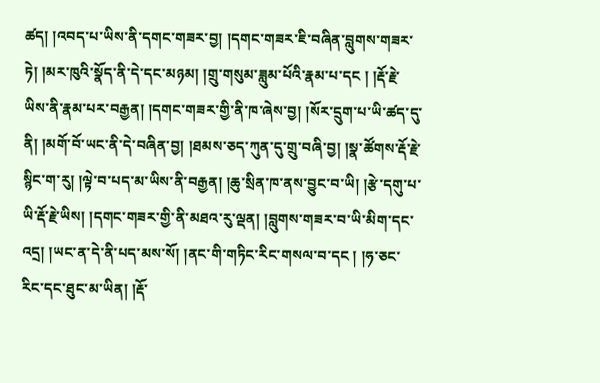ཚད། །འབད་པ་ཡིས་ནི་དགང་གཟར་བྱ། །དགང་གཟར་ཇི་བཞིན་བླུགས་གཟར་ཏེ། །མར་ཁུའི་སྣོད་ནི་དེ་དང་མཉམ། །གྲུ་གསུམ་ཟླུམ་པོའི་རྣམ་པ་དང ། །རྡོ་རྗེ་ཡིས་ནི་རྣམ་པར་བརྒྱན། །དགང་གཟར་གྱི་ནི་ཁ་ཞེས་བྱ། །སོར་དྲུག་པ་ཡི་ཚད་དུ་ནི། །མགོ་བོ་ཡང་ནི་དེ་བཞིན་བྱ། །ཐམས་ཅད་ཀུན་དུ་གྲུ་བཞི་བྱ། །སྣ་ཚོགས་རྡོ་རྗེ་སྙིང་ག་རུ། །ལྟེ་བ་པད་མ་ཡིས་ནི་བརྒྱན། །ཆུ་སྲིན་ཁ་ནས་བྱུང་བ་ཡི། །རྩེ་དགུ་པ་ཡི་རྡོ་རྗེ་ཡིས། །དགང་གཟར་གྱི་ནི་མཐའ་རུ་ལྡན། །བླུགས་གཟར་བ་ཡི་མིག་དང་འདྲ། །ཡང་ན་དེ་ནི་པད་མས་སོ། །ནང་གི་གཏིང་རིང་གསལ་བ་དང ། །ཧ་ཅང་རིང་དང་ཐུང་མ་ཡིན། །རྡོ་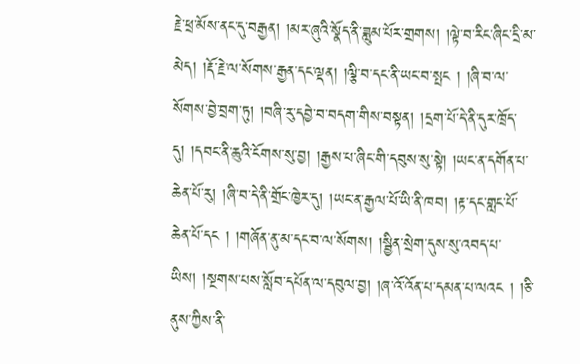རྗེ་ཕྲ་མོས་ནང་དུ་བརྒྱན། །མར་ཞུའི་སྣོད་ནི་ཟླུམ་པོར་གྲགས། །ལྟེ་བ་རིང་ཞིང་དྲི་མ་མེད། །རྡོ་རྗེ་ལ་སོགས་རྒྱན་དང་ལྡན། །ལྕི་བ་དང་ནི་ཡང་བ་སྤང ། །ཞི་བ་ལ་སོགས་བྱེ་བྲག་ཏུ། །བཞི་རུ་དབྱེ་བ་བདག་གིས་བསྟན། །དྲག་པོ་དེ་ནི་དུར་ཁྲོད་དུ། །དབང་ནི་ཆུའི་ངོགས་སུ་བྱ། །རྒྱས་པ་ཞིང་གི་དབུས་སུ་སྟེ། །ཡང་ན་དགོན་པ་ཆེན་པོ་རུ། །ཞི་བ་དེ་ནི་གྲོང་ཁྱེར་དུ། །ཡང་ན་རྒྱལ་པོ་ཡི་ནི་ཁབ། །རྟ་དང་གླང་པོ་ཆེན་པོ་དང ། །གཞོན་ནུ་མ་དང་བ་ལ་སོགས། །སྦྱིན་སྲེག་དུས་སུ་འབད་པ་ཡིས། །སྔགས་པས་སློབ་དཔོན་ལ་དབུལ་བྱ། །ཞ་འོ་འོན་པ་དམན་པ་ལའང ། །ཅི་ནུས་ཀྱིས་ནི་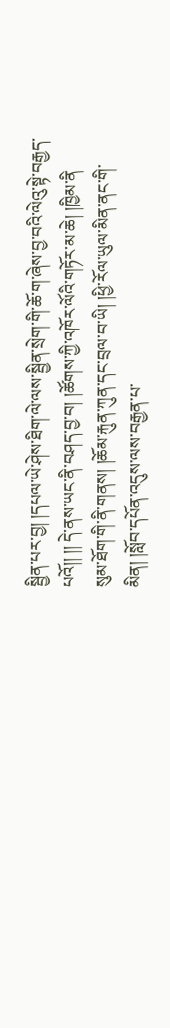སྦྱིན་པར་བྱ། །དཔལ་ཡེ་ཤེས་ཐིག་ལེ་ལས་སྦྱིན་སྲེག་གི་ཆོ་ག་ཞེས་བྱ་བའི་ལེའུ་སྟེ་བརྒྱད་པའོ།། །། དེ་ནས་ཡང་ནི་བཤད་བྱ་བ། །ཚོགས་ཀྱི་འཁོར་ལོའི་གཏོར་མ་ཆེ། །ཁྱིམ་ནི
སུམ་ཐོག་གི་ནི་གནས། །ཆོམ་རྐུན་ཀུན་དང་བྲལ་བ་ཡི། །ཕྱི་རོལ་ཡུལ་མིན་ནང་གི་མིན། །སློབ་དཔོན་འདུས་ལས་བརྒྱན་པ་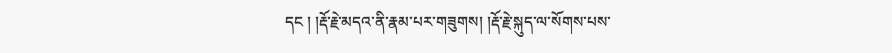དང ། །རྡོ་རྗེ་མདའ་ནི་རྣམ་པར་གཟུགས། །རྡོ་རྗེ་སྐུད་ལ་སོགས་པས་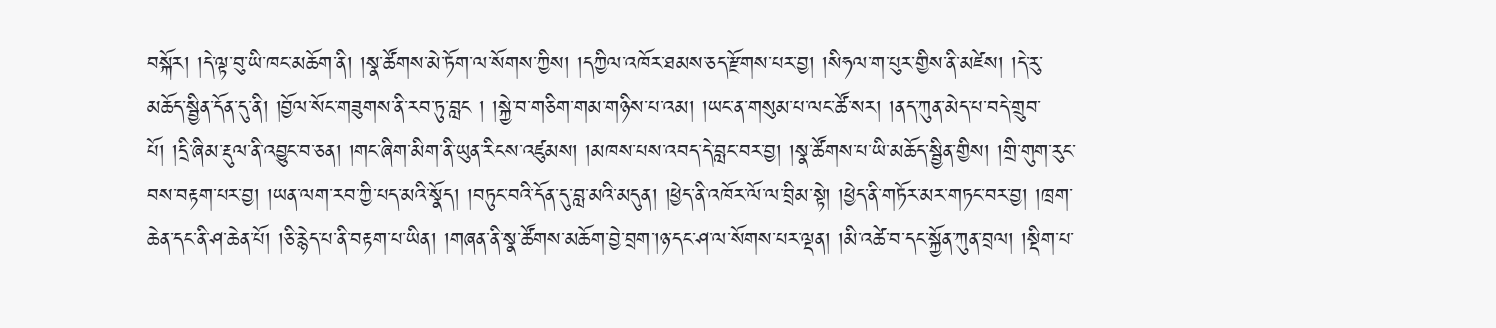བསྐོར། །དེ་ལྟ་བུ་ཡི་ཁང་མཆོག་ནི། །སྣ་ཚོགས་མེ་ཏོག་ལ་སོགས་ཀྱིས། །དཀྱིལ་འཁོར་ཐམས་ཅད་རྫོགས་པར་བྱ། །སིཧལ་ག་པུར་གྱིས་ནི་མཛེས། །དེ་རུ་མཆོད་སྦྱིན་དོན་དུ་ནི། །བྱོལ་སོང་གཟུགས་ནི་རབ་ཏུ་བླང ། །སྐྱེ་བ་གཅིག་གམ་གཉིས་པ་འམ། །ཡང་ན་གསུམ་པ་ལང་ཚོ་སར། །ནད་ཀུན་མེད་པ་བདེ་གྲུབ་པོ། །དྲི་ཞིམ་རྡུལ་ནི་འབྱུང་བ་ཅན། །གང་ཞིག་མིག་ནི་ཡུན་རིངས་འཛུམས། །མཁས་པས་འབད་དེ་བླང་བར་བྱ། །སྣ་ཚོགས་པ་ཡི་མཆོད་སྦྱིན་གྱིས། །གྲི་གུག་རུང་བས་བརྟག་པར་བྱ། །ཡན་ལག་རབ་ཀྱི་པད་མའི་སྣོད། །བཏུང་བའི་དོན་དུ་བླ་མའི་མདུན། །ཕྱེད་ནི་འཁོར་ལོ་ལ་བྲིམ་སྟེ། །ཕྱེད་ནི་གཏོར་མར་གཏང་བར་བྱ། །ཁྲག་ཆེན་དང་ནི་ཤ་ཆེན་པོ། །ཅི་རྙེད་པ་ནི་བརྟག་པ་ཡིན། །གཞན་ནི་སྣ་ཚོགས་མཆོག་བྱེ་བྲག་།ཉ་དང་ཤ་ལ་སོགས་པར་ལྡན། །མི་འཚེ་བ་དང་སྐྱོན་ཀུན་བྲལ། །སྡིག་པ་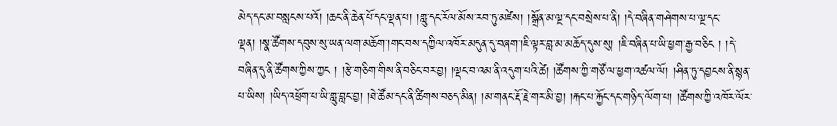མེད་དང་མ་བསླངས་པའོ། །ཆང་ནི་ཆེན་པོ་དང་ལྡན་པ། །གླུ་དང་རོལ་མོས་རབ་ཏུ་མཛེས། །སྒྲོན་མ་ལྔ་དང་བསྲེས་པ་ནི། །དེ་བཞིན་གཤེགས་པ་ལྔ་དང་ལྡན། །སྣ་ཚོགས་དབུས་སུ་ཡན་ལག་མཆོག་།གང་བས་དཀྱིལ་འཁོར་མདུན་དུ་བཞག་།ཇི་ལྟར་བླ་མ་མཆོད་དུས་སུ། །ཇི་བཞིན་པ་ཡི་ཕྱག་རྒྱ་བཅིང ། །དེ་བཞིན་དུ་ནི་ཚོགས་ཀྱིས་ཀྱང ། །རྩེ་གཅིག་གིས་ནི་བཅིང་བར་བྱ། །ལྡང་བ་འམ་ནི་འདུག་པའི་ཚེ། །ཚོགས་ཀྱི་གཙོ་ལ་ཕྱག་འཚལ་ལོ། །ཤིན་ཏུ་དབྱངས་ནི་སྙན་པ་ཡིས། །ཡིད་འཕྲོག་པ་ཡི་གླུ་བླང་བྱ། །ཐེ་ཚོམ་དང་ནི་ཚིགས་བཅད་མིན། །མ་གནང་རྡོ་རྗེ་གར་མི་བྱ། །རྐང་པ་རྐྱོང་དང་གཉིད་ལོག་པ། །ཚོགས་ཀྱི་འཁོར་ལོར་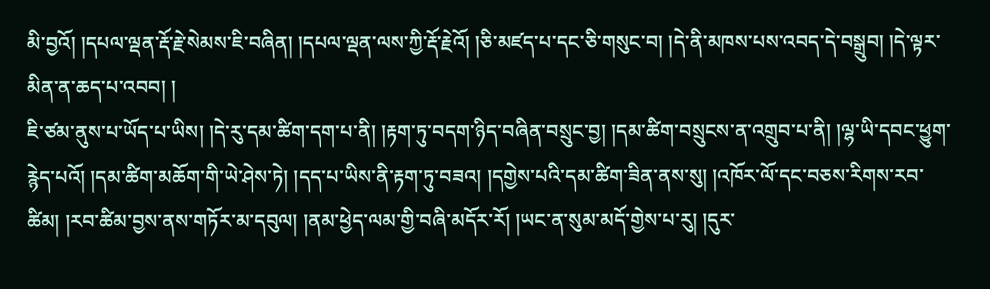མི་བྱའོ། །དཔལ་ལྡན་རྡོ་རྗེ་སེམས་ཇི་བཞིན། །དཔལ་ལྡན་ལས་ཀྱི་རྡོ་རྗེའོ། །ཅི་མཛད་པ་དང་ཅི་གསུང་བ། །དེ་ནི་མཁས་པས་འབད་དེ་བསྒྲུབ། །དེ་ལྟར་མིན་ན་ཆད་པ་འབབ། །
ཇི་ཙམ་ནུས་པ་ཡོད་པ་ཡིས། །དེ་རུ་དམ་ཚིག་དག་པ་ནི། །རྟག་ཏུ་བདག་ཉིད་བཞིན་བསྲུང་བྱ། །དམ་ཚིག་བསྲུངས་ན་འགྲུབ་པ་ནི། །ལྷ་ཡི་དབང་ཕྱུག་རྙེད་པའོ། །དམ་ཚིག་མཆོག་གི་ཡེ་ཤེས་ཏེ། །དད་པ་ཡིས་ནི་རྟག་ཏུ་བཟའ། །དགྱེས་པའི་དམ་ཚིག་ཟིན་ནས་སུ། །འཁོར་ལོ་དང་བཅས་རིགས་རབ་ཚིམ། །རབ་ཚིམ་བྱས་ནས་གཏོར་མ་དབུལ། །ནམ་ཕྱེད་ལམ་གྱི་བཞི་མདོར་རོ། །ཡང་ན་སུམ་མདོ་གྱེས་པ་རུ། །དུར་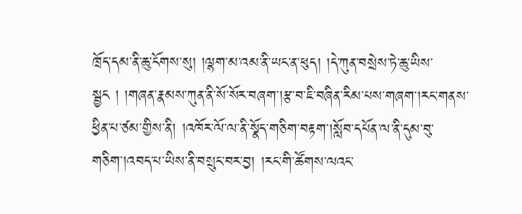ཁྲོད་དམ་ནི་ཆུ་ངོགས་སུ། །ལྷག་མ་འམ་ནི་ཡང་ན་ཕུད། །དེ་ཀུན་བསྲེས་ཏེ་ཆུ་ཡིས་སྦྱང ། །གཞན་རྣམས་ཀུན་ནི་སོ་སོར་བཞག་།རྩ་བ་ཇི་བཞིན་རིམ་པས་གཞག་།རང་གནས་ཕྱིན་པ་ཙམ་གྱིས་ནི། །འཁོར་ལོ་ལ་ནི་སྣོད་གཅིག་བརྟག་།སློབ་དཔོན་ལ་ནི་དུམ་བུ་གཅིག་།འབད་པ་ཡིས་ནི་བསྲུང་བར་བྱ། །རང་གི་ཚོགས་ལའང་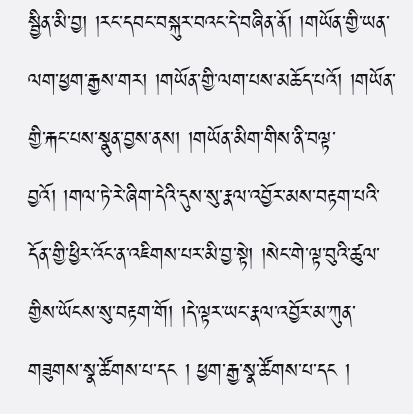སྦྱིན་མི་བྱ། །རང་དབང་བསྐུར་བའང་དེ་བཞིན་ནོ། །གཡོན་གྱི་ཡན་ལག་ཕྱག་རྒྱས་གར། །གཡོན་གྱི་ལག་པས་མཆོད་པའོ། །གཡོན་གྱི་རྐང་པས་སྣུན་བྱས་ནས། །གཡོན་མིག་གིས་ནི་བལྟ་བྱའོ། །གལ་ཏེ་རེ་ཞིག་དེའི་དུས་སུ་རྣལ་འབྱོར་མས་བརྟག་པའི་དོན་གྱི་ཕྱིར་འོང་ན་འཇིགས་པར་མི་བྱ་སྟེ། །སེང་གེ་ལྟ་བུའི་ཚུལ་གྱིས་ཡོངས་སུ་བརྟག་གོ། །དེ་ལྟར་ཡང་རྣལ་འབྱོར་མ་ཀུན་གཟུགས་སྣ་ཚོགས་པ་དང ། ཕྱག་རྒྱ་སྣ་ཚོགས་པ་དང །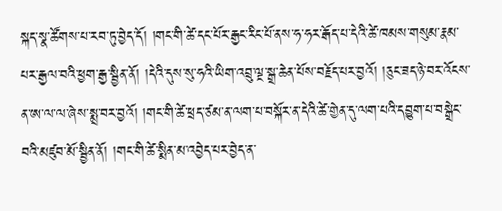སྐད་སྣ་ཚོགས་པ་རབ་ཏུ་བྱེད་དོ། །གང་གི་ཚེ་དང་པོར་རྒྱང་རིང་པོ་ནས་ཧ་ཧར་རྒོད་པ་དེའི་ཚེ་ཁམས་གསུམ་རྣམ་པར་རྒྱལ་བའི་ཕྱག་རྒྱ་སྦྱིན་ནོ། །དེའི་དུས་སུ་ཧའི་ཡིག་འབྲུ་ལྔ་སྒྲ་ཆེན་པོས་བརྗོད་པར་བྱའོ། །ཅུང་ཟད་ཉེ་བར་འོངས་ན་ཨ་ལ་ལ་ཞེས་སྨྲ་བར་བྱའོ། །གང་གི་ཚེ་ཕྲད་ཙམ་ན་ལག་པ་བསྐོར་ན་དེའི་ཚེ་གྱེན་དུ་ལག་པའི་དབྱུག་པ་བསྒྲེང་བའི་མཛུབ་མོ་སྦྱིན་ནོ། །གང་གི་ཚེ་སྨིན་མ་འབྱེད་པར་བྱེད་ན་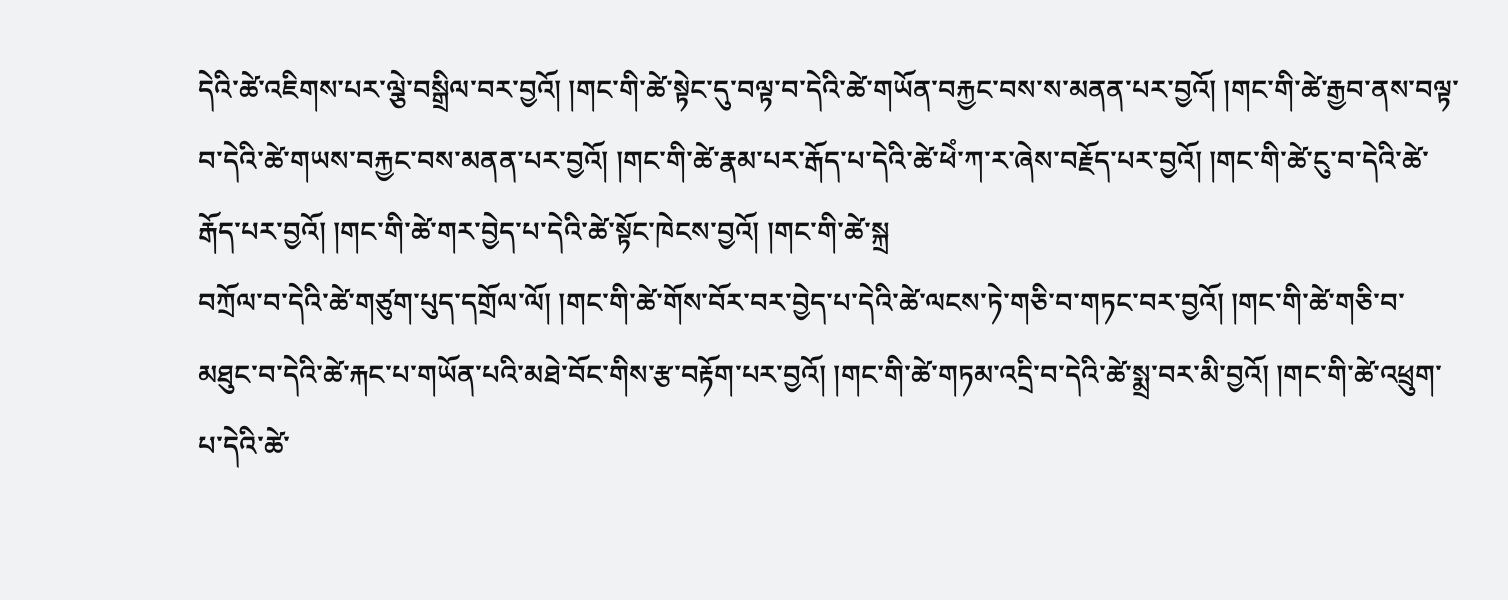དེའི་ཚེ་འཇིགས་པར་ལྕེ་བསྒྲིལ་བར་བྱའོ། །གང་གི་ཚེ་སྟེང་དུ་བལྟ་བ་དེའི་ཚེ་གཡོན་བརྐྱང་བས་ས་མནན་པར་བྱའོ། །གང་གི་ཚེ་རྒྱབ་ནས་བལྟ་བ་དེའི་ཚེ་གཡས་བརྐྱང་བས་མནན་པར་བྱའོ། །གང་གི་ཚེ་རྣམ་པར་རྒོད་པ་དེའི་ཚེ་ཕེཾ་ཀ་ར་ཞེས་བརྗོད་པར་བྱའོ། །གང་གི་ཚེ་ངུ་བ་དེའི་ཚེ་རྒོད་པར་བྱའོ། །གང་གི་ཚེ་གར་བྱེད་པ་དེའི་ཚེ་སྟོང་ཁེངས་བྱའོ། །གང་གི་ཚེ་སྐྲ
བཀྲོལ་བ་དེའི་ཚེ་གཙུག་པུད་དགྲོལ་ལོ། །གང་གི་ཚེ་གོས་བོར་བར་བྱེད་པ་དེའི་ཚེ་ལངས་ཏེ་གཅི་བ་གཏང་བར་བྱའོ། །གང་གི་ཚེ་གཅི་བ་མཐུང་བ་དེའི་ཚེ་རྐང་པ་གཡོན་པའི་མཐེ་བོང་གིས་རྩ་བརྟོག་པར་བྱའོ། །གང་གི་ཚེ་གཏམ་འདྲི་བ་དེའི་ཚེ་སྨྲ་བར་མི་བྱའོ། །གང་གི་ཚེ་འཕྲུག་པ་དེའི་ཚེ་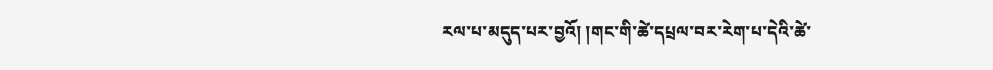རལ་པ་མདུད་པར་བྱའོ། །གང་གི་ཚེ་དཔྲལ་བར་རེག་པ་དེའི་ཚེ་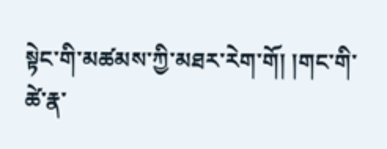སྟེང་གི་མཚམས་ཀྱི་མཐར་རེག་གོ། །གང་གི་ཚེ་རྣ་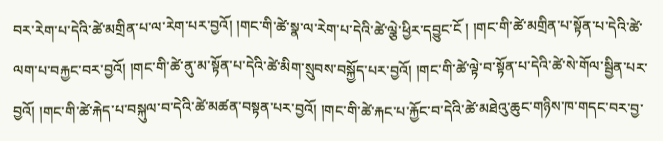བར་རེག་པ་དེའི་ཚེ་མགྲིན་པ་ལ་རེག་པར་བྱའོ། །གང་གི་ཚེ་སྣ་ལ་རེག་པ་དེའི་ཚེ་ལྕེ་ཕྱིར་དབྱུང་ངོ ། །གང་གི་ཚེ་མགྲིན་པ་སྟོན་པ་དེའི་ཚེ་ལག་པ་བརྐྱང་བར་བྱའོ། །གང་གི་ཚེ་ནུ་མ་སྟོན་པ་དེའི་ཚེ་མིག་སྲུབས་བསྐྱོད་པར་བྱའོ། །གང་གི་ཚེ་ལྟེ་བ་སྟོན་པ་དེའི་ཚེ་སེ་གོལ་སྦྱིན་པར་བྱའོ། །གང་གི་ཚེ་རྐེད་པ་བསྐུལ་བ་དེའི་ཚེ་མཚན་བསྟན་པར་བྱའོ། །གང་གི་ཚེ་རྐང་པ་རྐྱོང་བ་དེའི་ཚེ་མཐེའུ་ཆུང་གཉིས་ཁ་གདང་བར་བྱ་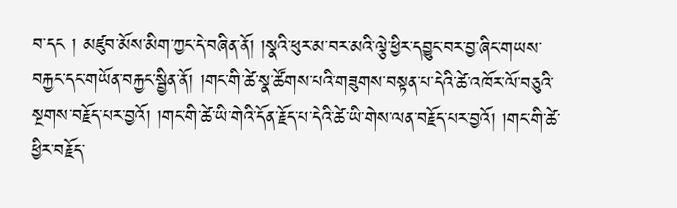བ་དང ། མཛུབ་མོས་མིག་ཀྱང་དེ་བཞིན་ནོ། །སྣའི་ཕུར་མ་བར་མའི་ལྕེ་ཕྱིར་དབྱུང་བར་བྱ་ཞིང་གཡས་བརྐྱང་དང་གཡོན་བརྐྱང་སྦྱིན་ནོ། །གང་གི་ཚེ་སྣ་ཚོགས་པའི་གཟུགས་བསྟན་པ་དེའི་ཚེ་འཁོར་ལོ་བཅུའི་སྔགས་བརྗོད་པར་བྱའོ། །གང་གི་ཚེ་ཡི་གེའི་དོན་རྗོད་པ་དེའི་ཚེ་ཡི་གེས་ལན་བརྗོད་པར་བྱའོ། །གང་གི་ཚེ་ཕྱིར་བརྗོད་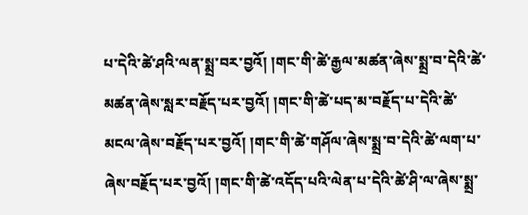པ་དེའི་ཚེ་ཤའི་ལན་སྨྲ་བར་བྱའོ། །གང་གི་ཚེ་རྒྱལ་མཚན་ཞེས་སྨྲ་བ་དེའི་ཚེ་མཚན་ཞེས་སླར་བརྗོད་པར་བྱའོ། །གང་གི་ཚེ་པད་མ་བརྗོད་པ་དེའི་ཚེ་མངལ་ཞེས་བརྗོད་པར་བྱའོ། །གང་གི་ཚེ་གཤོལ་ཞེས་སྨྲ་བ་དེའི་ཚེ་ལག་པ་ཞེས་བརྗོད་པར་བྱའོ། །གང་གི་ཚེ་འདོད་པའི་ལེན་པ་དེའི་ཚེ་ཤི་ལ་ཞེས་སྨྲ་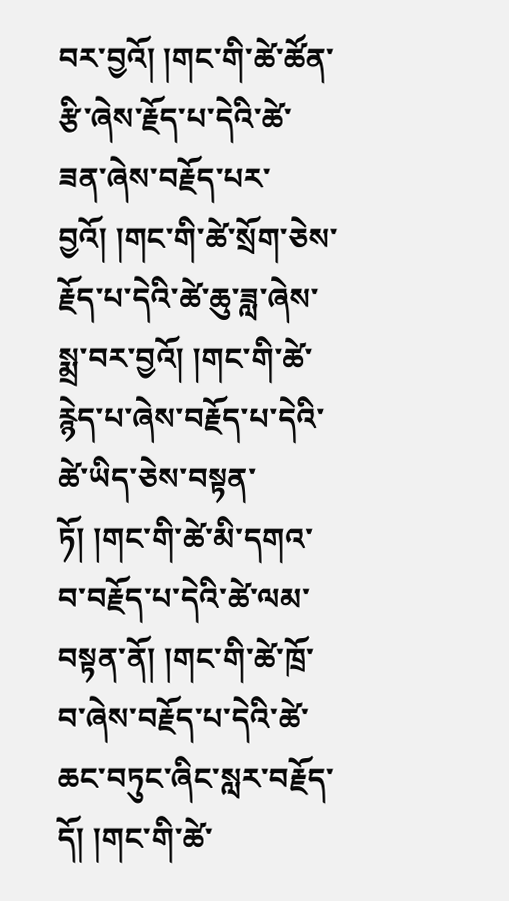བར་བྱའོ། །གང་གི་ཚེ་ཚོན་རྩི་ཞེས་རྗོད་པ་དེའི་ཚེ་ཟན་ཞེས་བརྗོད་པར་བྱའོ། །གང་གི་ཚེ་སྲོག་ཅེས་རྗོད་པ་དེའི་ཚེ་ཆུ་ཟླ་ཞེས་སྨྲ་བར་བྱའོ། །གང་གི་ཚེ་རྙེད་པ་ཞེས་བརྗོད་པ་དེའི་ཚེ་ཡིད་ཅེས་བསྟན་ཏོ། །གང་གི་ཚེ་མི་དགའ་བ་བརྗོད་པ་དེའི་ཚེ་ལམ་བསྟན་ནོ། །གང་གི་ཚེ་ཁྲོ་བ་ཞེས་བརྗོད་པ་དེའི་ཚེ་ཆང་བཏུང་ཞིང་སླར་བརྗོད་དོ། །གང་གི་ཚེ་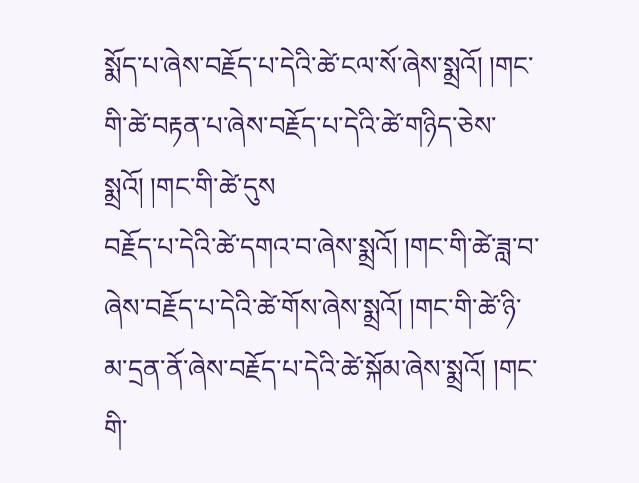སྨོད་པ་ཞེས་བརྗོད་པ་དེའི་ཚེ་ངལ་སོ་ཞེས་སྨྲའོ། །གང་གི་ཚེ་བརྟན་པ་ཞེས་བརྗོད་པ་དེའི་ཚེ་གཉིད་ཅེས་སྨྲའོ། །གང་གི་ཚེ་དུས
བརྗོད་པ་དེའི་ཚེ་དགའ་བ་ཞེས་སྨྲའོ། །གང་གི་ཚེ་ཟླ་བ་ཞེས་བརྗོད་པ་དེའི་ཚེ་གོས་ཞེས་སྨྲའོ། །གང་གི་ཚེ་ཉི་མ་དྲན་ནོ་ཞེས་བརྗོད་པ་དེའི་ཚེ་སྐོམ་ཞེས་སྨྲའོ། །གང་གི་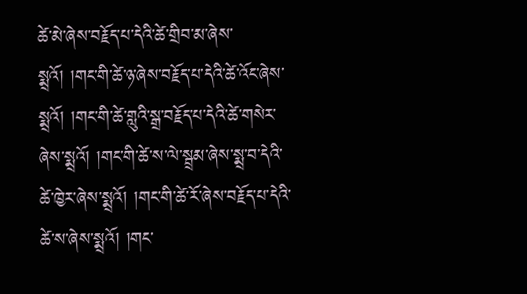ཚེ་མེ་ཞེས་བརྗོད་པ་དེའི་ཚེ་གྲིབ་མ་ཞེས་སྨྲའོ། །གང་གི་ཚེ་ཉ་ཞེས་བརྗོད་པ་དེའི་ཚེ་འོང་ཞེས་སྨྲའོ། །གང་གི་ཚེ་གླུའི་སྒྲ་བརྗོད་པ་དེའི་ཚེ་གསེར་ཞེས་སྨྲའོ། །གང་གི་ཚེ་ས་ལེ་སྦྲམ་ཞེས་སྨྲ་བ་དེའི་ཚེ་ཁྱེར་ཞེས་སྨྲའོ། །གང་གི་ཚེ་རོ་ཞེས་བརྗོད་པ་དེའི་ཚེ་ས་ཞེས་སྨྲའོ། །གང་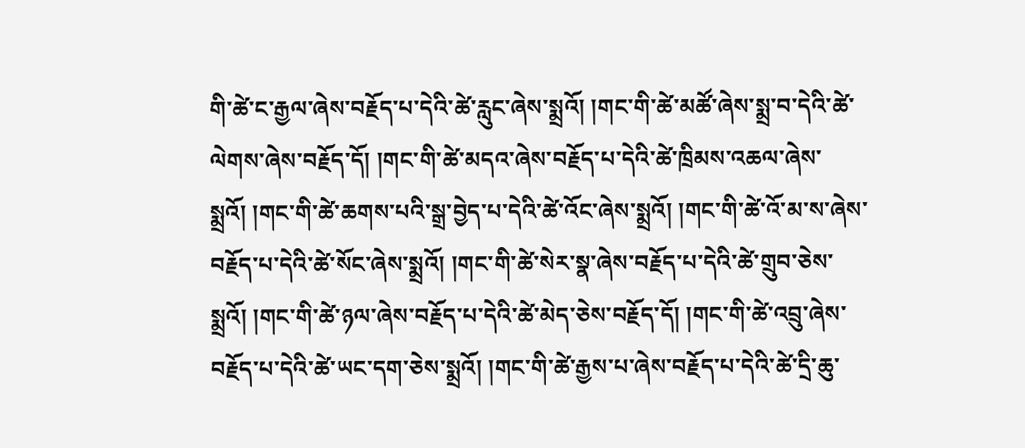གི་ཚེ་ང་རྒྱལ་ཞེས་བརྗོད་པ་དེའི་ཚེ་རླུང་ཞེས་སྨྲའོ། །གང་གི་ཚེ་མཚོ་ཞེས་སྨྲ་བ་དེའི་ཚེ་ལེགས་ཞེས་བརྗོད་དོ། །གང་གི་ཚེ་མདའ་ཞེས་བརྗོད་པ་དེའི་ཚེ་ཁྲིམས་འཆལ་ཞེས་སྨྲའོ། །གང་གི་ཚེ་ཆགས་པའི་སྒྲ་བྱེད་པ་དེའི་ཚེ་འོང་ཞེས་སྨྲའོ། །གང་གི་ཚེ་འོ་མ་ས་ཞེས་བརྗོད་པ་དེའི་ཚེ་སོང་ཞེས་སྨྲའོ། །གང་གི་ཚེ་སེར་སྣ་ཞེས་བརྗོད་པ་དེའི་ཚེ་གྲུབ་ཅེས་སྨྲའོ། །གང་གི་ཚེ་ཉལ་ཞེས་བརྗོད་པ་དེའི་ཚེ་མེད་ཅེས་བརྗོད་དོ། །གང་གི་ཚེ་འབྲུ་ཞེས་བརྗོད་པ་དེའི་ཚེ་ཡང་དག་ཅེས་སྨྲའོ། །གང་གི་ཚེ་རྒྱས་པ་ཞེས་བརྗོད་པ་དེའི་ཚེ་དྲི་ཆུ་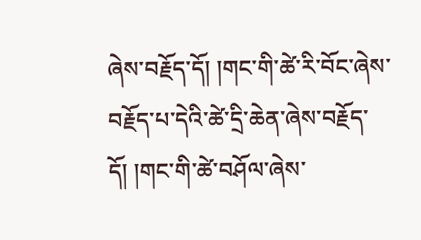ཞེས་བརྗོད་དོ། །གང་གི་ཚེ་རི་བོང་ཞེས་བརྗོད་པ་དེའི་ཚེ་དྲི་ཆེན་ཞེས་བརྗོད་དོ། །གང་གི་ཚེ་བཤོལ་ཞེས་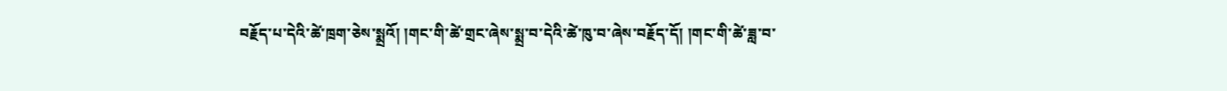བརྗོད་པ་དེའི་ཚེ་ཁྲག་ཅེས་སྨྲའོ། །གང་གི་ཚེ་གྲང་ཞེས་སྨྲ་བ་དེའི་ཚེ་ཁུ་བ་ཞེས་བརྗོད་དོ། །གང་གི་ཚེ་ཟླ་བ་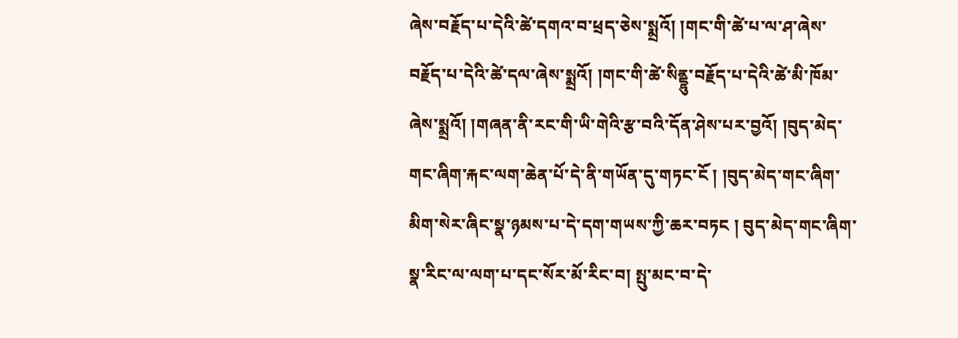ཞེས་བརྗོད་པ་དེའི་ཚེ་དགའ་བ་ཕྲད་ཅེས་སྨྲའོ། །གང་གི་ཚེ་པ་ལ་ཤ་ཞེས་བརྗོད་པ་དེའི་ཚེ་དལ་ཞེས་སྨྲའོ། །གང་གི་ཚེ་སིནྡྷུ་བརྗོད་པ་དེའི་ཚེ་མི་ཁོམ་ཞེས་སྨྲའོ། །གཞན་ནི་རང་གི་ཡི་གེའི་རྩ་བའི་དོན་ཤེས་པར་བྱའོ། །བུད་མེད་གང་ཞིག་རྐང་ལག་ཆེན་པོ་དེ་ནི་གཡོན་དུ་གཏང་ངོ ། །བུད་མེད་གང་ཞིག་མིག་སེར་ཞིང་སྣ་ཉམས་པ་དེ་དག་གཡས་ཀྱི་ཆར་བཏང ། བུད་མེད་གང་ཞིག་སྣ་རིང་ལ་ལག་པ་དང་སོར་མོ་རིང་བ། སྤུ་མང་བ་དེ་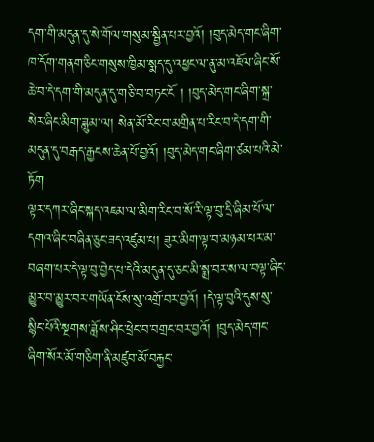དག་གི་མདུན་དུ་སེ་གོལ་གསུམ་སྦྱིན་པར་བྱའོ། །བུད་མེད་གང་ཞིག་ཁ་དོག་གནག་ཅིང་གསུས་ཁྱིམ་སྨད་དུ་འཕྱང་ལ་ནུ་མ་འཇོལ་ཞིང་སོ་ཆེ་བ་དེ་དག་གི་མདུན་དུ་གཅི་བ་བཏང་ངོ ། །བུད་མེད་གང་ཞིག་སྐྲ་སེར་ཞིང་མིག་ཟླུམ་ལ། སེན་མོ་རིང་བ་མགྲིན་པ་རིང་བ་དེ་དག་གི་མདུན་དུ་བརྒད་རྒྱངས་ཆེན་པོ་བྱའོ། །བུད་མེད་གང་ཞིག་ཙམ་པའི་མེ་ཏོག
ལྟར་དཀར་ཞིང་སྐད་འཇམ་ལ་མིག་རིང་བ་སོ་རི་ལྟ་བུ་དྲི་ཞིམ་པོ་ལ་དགའ་ཞིང་བཞིན་ཅུང་ཟད་འཛུམ་པ། ཟུར་མིག་ལྟ་བ་མཉམ་པར་མ་བཞག་པར་དེ་ལྟ་བུ་བྱེད་པ་དེའི་མདུན་དུ་ཅང་མི་སྨྲ་བར་ས་ལ་བལྟ་ཞིང་མྱུར་བ་མྱུར་བར་གཡོན་ངོས་སུ་འགྲོ་བར་བྱའོ། །དེ་ལྟ་བུའི་དུས་སུ་སྙིང་པོའི་སྔགས་ཟློས་ཤིང་ཕྲེང་བ་བགྲང་བར་བྱའོ། །བུད་མེད་གང་ཞིག་སོར་མོ་གཅིག་ནི་མཛུབ་མོ་བརྐྱང་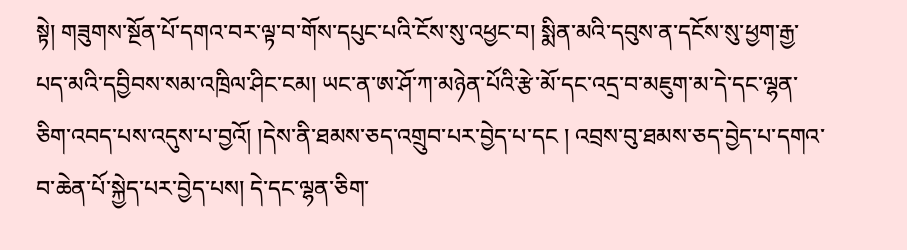སྟེ། གཟུགས་སྔོན་པོ་དགའ་བར་ལྟ་བ་གོས་དཔུང་པའི་ངོས་སུ་འཕྱང་བ། སྨིན་མའི་དབུས་ན་དངོས་སུ་ཕྱག་རྒྱ་པད་མའི་དབྱིབས་སམ་འཁྲིལ་ཤིང་ངམ། ཡང་ན་ཨ་ཤོ་ཀ་མཉེན་པོའི་རྩེ་མོ་དང་འདྲ་བ་མཇུག་མ་དེ་དང་ལྷན་ཅིག་འབད་པས་འདུས་པ་བྱའོ། །དེས་ནི་ཐམས་ཅད་འགྲུབ་པར་བྱེད་པ་དང ། འབྲས་བུ་ཐམས་ཅད་བྱེད་པ་དགའ་བ་ཆེན་པོ་སྐྱེད་པར་བྱེད་པས། དེ་དང་ལྷན་ཅིག་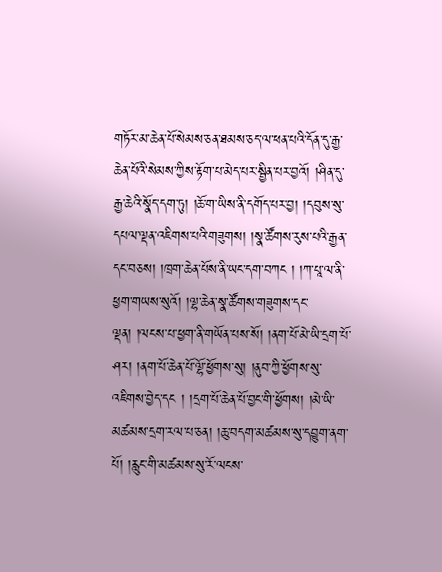གཏོར་མ་ཆེན་པོ་སེམས་ཅན་ཐམས་ཅད་ལ་ཕན་པའི་དོན་དུ་རྒྱ་ཆེན་པོའི་སེམས་ཀྱིས་རྟོག་པ་མེད་པར་སྦྱིན་པར་བྱའོ། །ཤིན་དུ་རྒྱ་ཆེའི་སྣོད་དག་ཏུ། །ཆོ་ག་ཡིས་ནི་དགོད་པར་བྱ། །དབུས་སུ་དཔལ་ལྡན་འཇིགས་པའི་གཟུགས། །སྣ་ཚོགས་རུས་པའི་རྒྱན་དང་བཅས། །ཁྲག་ཆེན་པོས་ནི་ཡང་དག་བཀང ། །ཀ་པཱ་ལ་ནི་ཕྱག་གཡས་སུའོ། །ལྷ་ཆེན་སྣ་ཚོགས་གཟུགས་དང་ལྡན། །ལངས་པ་ཕྱག་ནི་གཡོན་པས་སོ། །ནག་པོ་མེ་ཡི་དྲག་པོ་ཤར། །ནག་པོ་ཆེན་པོ་ལྷོ་ཕྱོགས་སུ། །ནུབ་ཀྱི་ཕྱོགས་སུ་འཇིགས་བྱེད་དང ། །དྲག་པོ་ཆེན་པོ་བྱང་གི་ཕྱོགས། །མེ་ཡི་མཚམས་དྲག་རལ་པ་ཅན། །ཆུ་བདག་མཚམས་སུ་དབྱུག་ནག་པོ། །རླུང་གི་མཚམས་སུ་རོ་ལངས་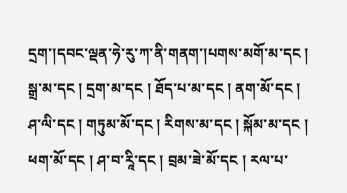དྲག་།དབང་ལྡན་ཧེ་རུ་ཀ་ནི་གནག་།པགས་མགོ་མ་དང ། སྒྲ་མ་དང ། དྲག་མ་དང ། ཐོད་པ་མ་དང ། ནག་མོ་དང ། ཤ་ལི་དང ། གཏུམ་མོ་དང ། རིགས་མ་དང ། སྐོམ་མ་དང ། ཕག་མོ་དང ། ཤ་བ་རཱི་དང ། བྲམ་ཟེ་མོ་དང ། རལ་པ་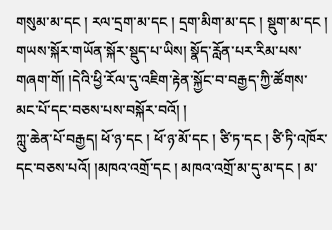གསུམ་མ་དང ། རལ་དྲག་མ་དང ། དྲག་མིག་མ་དང ། སྡུག་མ་དང ། གཡས་སྐོར་གཡོན་སྐོར་སྡུད་པ་ཡིས། སྣོད་རློན་པར་རིམ་པས་གཞག་གོ། །དེའི་ཕྱི་རོལ་དུ་འཇིག་རྟེན་སྐྱོང་བ་བརྒྱད་ཀྱི་ཚོགས་མང་པོ་དང་བཅས་པས་བསྐོར་བའོ། །
ཀླུ་ཆེན་པོ་བརྒྱད། ཕོ་ཉ་དང ། ཕོ་ཉ་མོ་དང ། ཙི་ཏ་དང ། ཙི་ཏི་འཁོར་དང་བཅས་པའོ། །མཁའ་འགྲོ་དང ། མཁའ་འགྲོ་མ་དུ་མ་དང ། མ་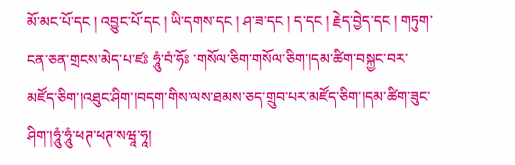མོ་མང་པོ་དང ། འབྱུང་པོ་དང ། ཡི་དགས་དང ། ཤ་ཟ་དང ། ད་དང ། རྗེད་བྱེད་དང ། གཏུག་ངན་ཅན་གྲངས་མེད་པ་ཛཿ ཧཱུཾ་བཾ་ཧོཿ ་གསོལ་ཅིག་གསོལ་ཅིག་།དམ་ཚིག་བསྐྱང་བར་མཛོད་ཅིག་།འཐུང་ཤིག་།བདག་གིས་ལས་ཐམས་ཅད་གྲུབ་པར་མཛོད་ཅིག་།དམ་ཚིག་ཟུང་ཤིག་།ཧཱུཾ་ཧཱུཾ་ཕཊ་ཕཊ་སཝཱ་ཧཱ།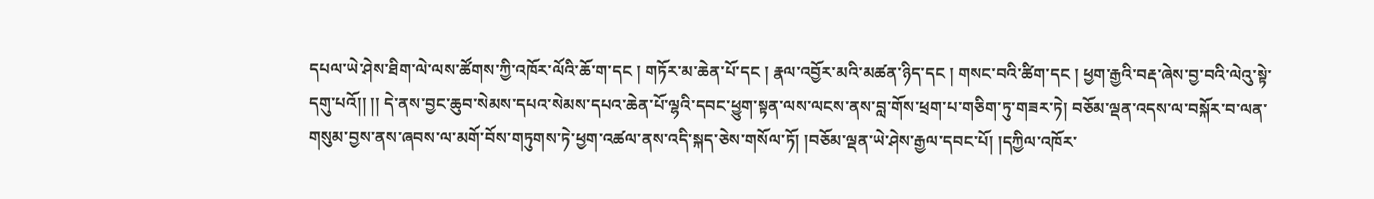དཔལ་ཡེ་ཤེས་ཐིག་ལེ་ལས་ཚོགས་ཀྱི་འཁོར་ལོའི་ཆོ་ག་དང ། གཏོར་མ་ཆེན་པོ་དང ། རྣལ་འབྱོར་མའི་མཚན་ཉིད་དང ། གསང་བའི་ཚིག་དང ། ཕྱག་རྒྱའི་བརྡ་ཞེས་བྱ་བའི་ལེའུ་སྟེ་དགུ་པའོ།། །། དེ་ནས་བྱང་ཆུབ་སེམས་དཔའ་སེམས་དཔའ་ཆེན་པོ་ལྷའི་དབང་ཕྱུག་སྟན་ལས་ལངས་ནས་བླ་གོས་ཕྲག་པ་གཅིག་ཏུ་གཟར་ཏེ། བཅོམ་ལྡན་འདས་ལ་བསྐོར་བ་ལན་གསུམ་བྱས་ནས་ཞབས་ལ་མགོ་བོས་གཏུགས་ཏེ་ཕྱག་འཚལ་ནས་འདི་སྐད་ཅེས་གསོལ་ཏོ། །བཅོམ་ལྡན་ཡེ་ཤེས་རྒྱལ་དབང་པོ། །དཀྱིལ་འཁོར་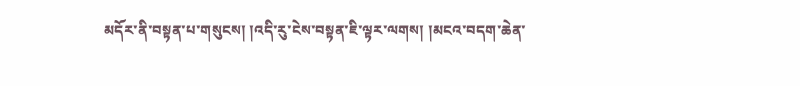མདོར་ནི་བསྟན་པ་གསུངས། །འདི་རུ་ངེས་བསྟན་ཇི་ལྟར་ལགས། །མངའ་བདག་ཆེན་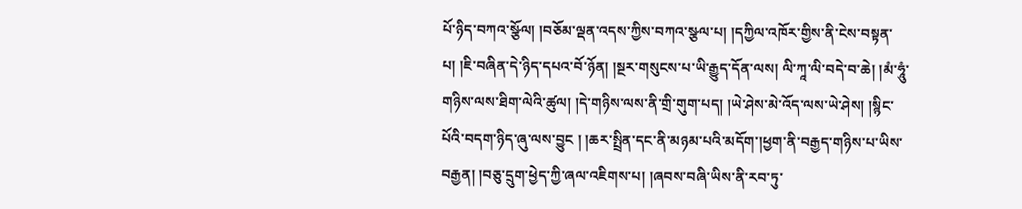པོ་ཉིད་བཀའ་སྩོལ། །བཅོམ་ལྡན་འདས་ཀྱིས་བཀའ་སྩལ་པ། །དཀྱིལ་འཁོར་གྱིས་ནི་ངེས་བསྟན་པ། །ཇི་བཞིན་དེ་ཉིད་དཔའ་བོ་ཉོན། །སྔར་གསུངས་པ་ཡི་རྒྱུད་དོན་ལས། ལི་ཀཱ་ལི་བདེ་བ་ཆེ། །མཾ་ཧཱུཾ་གཉིས་ལས་ཐིག་ལེའི་ཚུལ། །དེ་གཉིས་ལས་ནི་གྲི་གུག་པད། །ཡེ་ཤེས་མེ་འོད་ལས་ཡེ་ཤེས། །སྙིང་པོའི་བདག་ཉིད་ཞུ་ལས་བྱུང ། །ཆར་སྤྲིན་དང་ནི་མཉམ་པའི་མདོག་།ཕྱག་ནི་བརྒྱད་གཉིས་པ་ཡིས་བརྒྱན། །བཅུ་དྲུག་ཕྱེད་ཀྱི་ཞལ་འཇིགས་པ། །ཞབས་བཞི་ཡིས་ནི་རབ་ཏུ་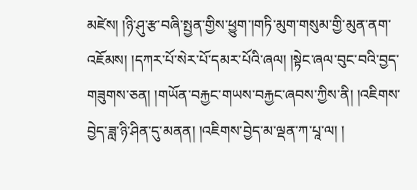མཛེས། །ཉི་ཤུ་རྩ་བཞི་སྤྱན་གྱིས་ཕྱུག་།གཏི་མུག་གསུམ་གྱི་མུན་ནག་འཇོམས། །དཀར་པོ་སེར་པོ་དམར་པོའི་ཞལ། །སྟེང་ཞལ་བུང་བའི་བྱད་གཟུགས་ཅན། །གཡོན་བརྐྱང་གཡས་བརྐྱང་ཞབས་ཀྱིས་ནི། །འཇིགས་བྱེད་ཟླ་ཉི་ཤིན་དུ་མནན། །འཇིགས་བྱེད་མ་ལྡན་ཀ་པཱ་ལ། །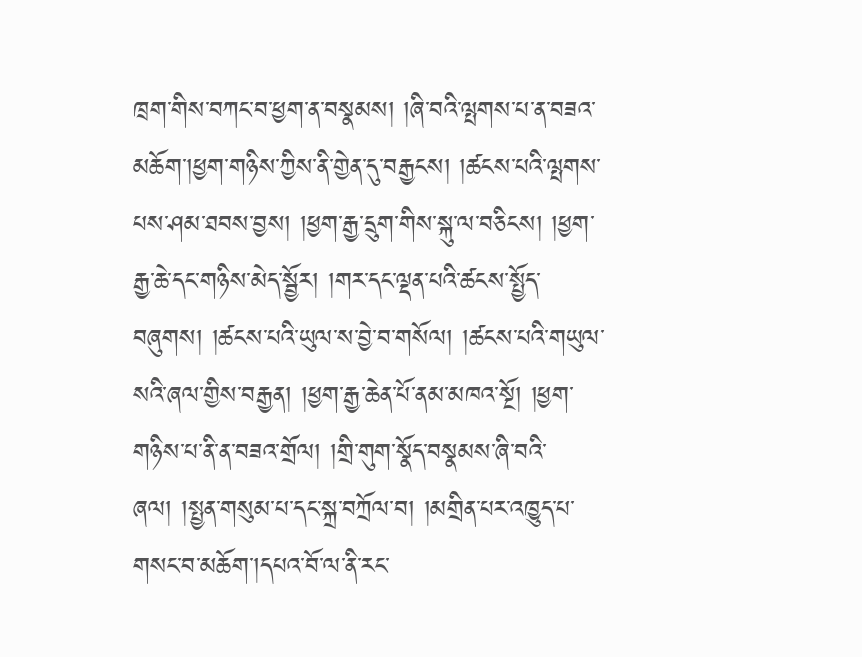ཁྲག་གིས་བཀང་བ་ཕྱག་ན་བསྣམས། །ཞི་བའི་ལྤགས་པ་ན་བཟའ་མཆོག་།ཕྱག་གཉིས་ཀྱིས་ནི་གྱེན་དུ་བརྒྱངས། །ཚངས་པའི་ལྤགས་པས་ཤམ་ཐབས་བྱས། །ཕྱག་རྒྱ་དྲུག་གིས་སྐུ་ལ་བཅིངས། །ཕྱག་རྒྱ་ཆེ་དང་གཉིས་མེད་སྦྱོར། །གར་དང་ལྡན་པའི་ཚངས་སྤྱོད་བཞུགས། །ཚངས་པའི་ཡུལ་ས་བྱེ་བ་གསོལ། །ཚངས་པའི་གཡུལ་སའི་ཞལ་གྱིས་བརྒྱན། །ཕྱག་རྒྱ་ཆེན་པོ་ནམ་མཁའ་སྔོ། །ཕྱག་གཉིས་པ་ནི་ན་བཟའ་གྲོལ། །གྲི་གུག་སྣོད་བསྣམས་ཞི་བའི་ཞལ། །སྤྱན་གསུམ་པ་དང་སྐྲ་བཀྲོལ་བ། །མགྲིན་པར་འཁྱུད་པ་གསང་བ་མཆོག་།དཔའ་བོ་ལ་ནི་རང་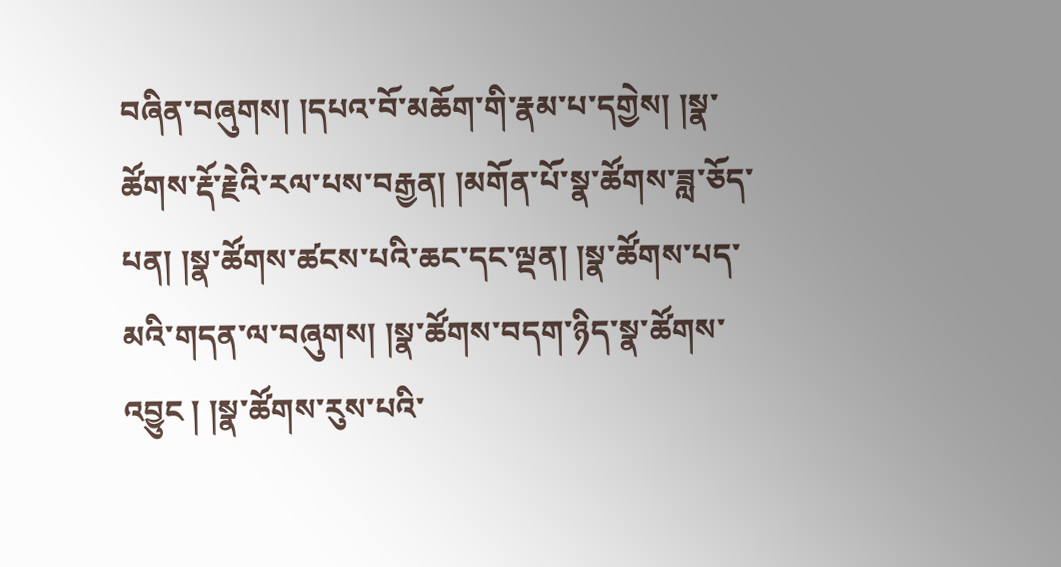བཞིན་བཞུགས། །དཔའ་བོ་མཆོག་གི་རྣམ་པ་དགྱེས། །སྣ་ཚོགས་རྡོ་རྗེའི་རལ་པས་བརྒྱན། །མགོན་པོ་སྣ་ཚོགས་ཟླ་ཅོད་པན། །སྣ་ཚོགས་ཚངས་པའི་ཆང་དང་ལྡན། །སྣ་ཚོགས་པད་མའི་གདན་ལ་བཞུགས། །སྣ་ཚོགས་བདག་ཉིད་སྣ་ཚོགས་འབྱུང ། །སྣ་ཚོགས་རུས་པའི་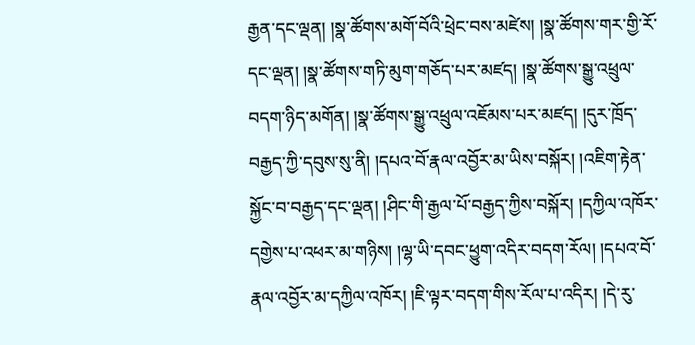རྒྱན་དང་ལྡན། །སྣ་ཚོགས་མགོ་བོའི་ཕྲེང་བས་མཛེས། །སྣ་ཚོགས་གར་གྱི་རོ་དང་ལྡན། །སྣ་ཚོགས་གཏི་མུག་གཅོད་པར་མཛད། །སྣ་ཚོགས་སྒྱུ་འཕྲུལ་བདག་ཉིད་མགོན། །སྣ་ཚོགས་སྒྱུ་འཕྲུལ་འཇོམས་པར་མཛད། །དུར་ཁྲོད་བརྒྱད་ཀྱི་དབུས་སུ་ནི། །དཔའ་བོ་རྣལ་འབྱོར་མ་ཡིས་བསྐོར། །འཇིག་རྟེན་སྐྱོང་བ་བརྒྱད་དང་ལྡན། །ཤིང་གི་རྒྱལ་པོ་བརྒྱད་ཀྱིས་བསྐོར། །དཀྱིལ་འཁོར་དགྱེས་པ་འཕར་མ་གཉིས། །ལྷ་ཡི་དབང་ཕྱུག་འདིར་བདག་རོལ། །དཔའ་བོ་རྣལ་འབྱོར་མ་དཀྱིལ་འཁོར། །ཇི་ལྟར་བདག་གིས་རོལ་པ་འདིར། །དེ་རུ་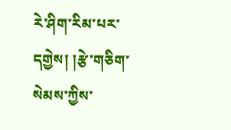རེ་ཤིག་རིམ་པར་དགྱེས། །རྩེ་གཅིག་སེམས་ཀྱིས་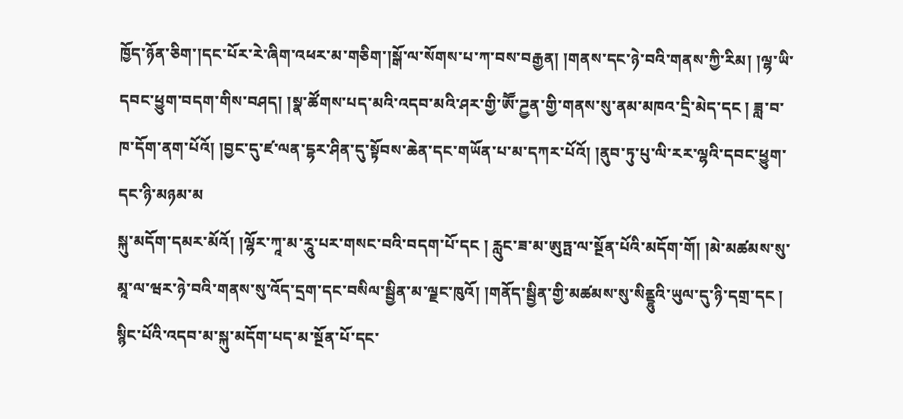ཁྱོད་ཉོན་ཅིག་།དང་པོར་རེ་ཞིག་འཕར་མ་གཅིག་།སྒོ་ལ་སོགས་པ་ཀ་བས་བརྒྱན། །གནས་དང་ཉེ་བའི་གནས་ཀྱི་རིམ། །ལྷ་ཡི་དབང་ཕྱུག་བདག་གིས་བཤད། །སྣ་ཚོགས་པད་མའི་འདབ་མའི་ཤར་གྱི་ཨཽ་ཌྱན་གྱི་གནས་སུ་ནམ་མཁའ་དྲི་མེད་དང ། ཟླ་བ་ཁ་དོག་ནག་པོའོ། །བྱང་དུ་ཛ་ལན་དྷར་ཤིན་དུ་སྟོབས་ཆེན་དང་གཡོན་པ་མ་དཀར་པོའོ། །ནུབ་ཏུ་པུ་ལི་རར་ལྷའི་དབང་ཕྱུག་དང་ཉི་མཉམ་མ
སྐུ་མདོག་དམར་མོའོ། །ལྷོར་ཀཱ་མ་རཱུ་པར་གསང་བའི་བདག་པོ་དང ། རླུང་ཟ་མ་ཨུཏྤ་ལ་སྔོན་པོའི་མདོག་གོ། །མེ་མཚམས་སུ་མཱ་ལ་ཝར་ཉེ་བའི་གནས་སུ་འོད་དྲག་དང་བསིལ་སྦྱིན་མ་ལྗང་ཁུའོ། །གནོད་སྦྱིན་གྱི་མཚམས་སུ་སིནྡྷུའི་ཡུལ་དུ་ཉི་དགྲ་དང ། སྙིང་པོའི་འདབ་མ་སྐུ་མདོག་པད་མ་སྔོན་པོ་དང་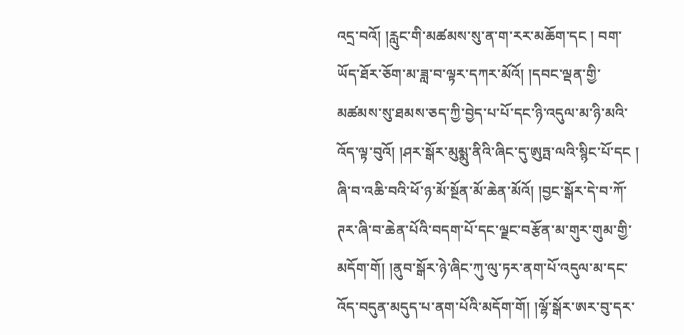འདྲ་བའོ། །རླུང་གི་མཚམས་སུ་ན་ག་རར་མཆོག་དང ། བག་ཡོད་ཐོར་ཅོག་མ་ཟླ་བ་ལྟར་དཀར་མོའོ། །དབང་ལྡན་གྱི་མཚམས་སུ་ཐམས་ཅད་ཀྱི་བྱེད་པ་པོ་དང་ཉི་འདུལ་མ་ཉི་མའི་འོད་ལྟ་བུའོ། །ཤར་སྒོར་མུམྨུ་ནིའི་ཞིང་དུ་ཨུཏྤ་ལའི་སྙིང་པོ་དང ། ཞི་བ་འཆི་བའི་ཕོ་ཉ་མོ་སྔོན་མོ་ཆེན་མོའོ། །བྱང་སྒོར་དེ་བ་ཀོ་ཊར་ཞི་བ་ཆེན་པོའི་བདག་པོ་དང་ལྗང་བརྩོན་མ་གུར་གུམ་གྱི་མདོག་གོ། །ནུབ་སྒོར་ཉེ་ཞིང་ཀུ་ལུ་ཏར་ནག་པོ་འདུལ་མ་དང་འོད་བདུན་མདུད་པ་ནག་པོའི་མདོག་གོ། །ལྷོ་སྒོར་ཨར་བུ་དར་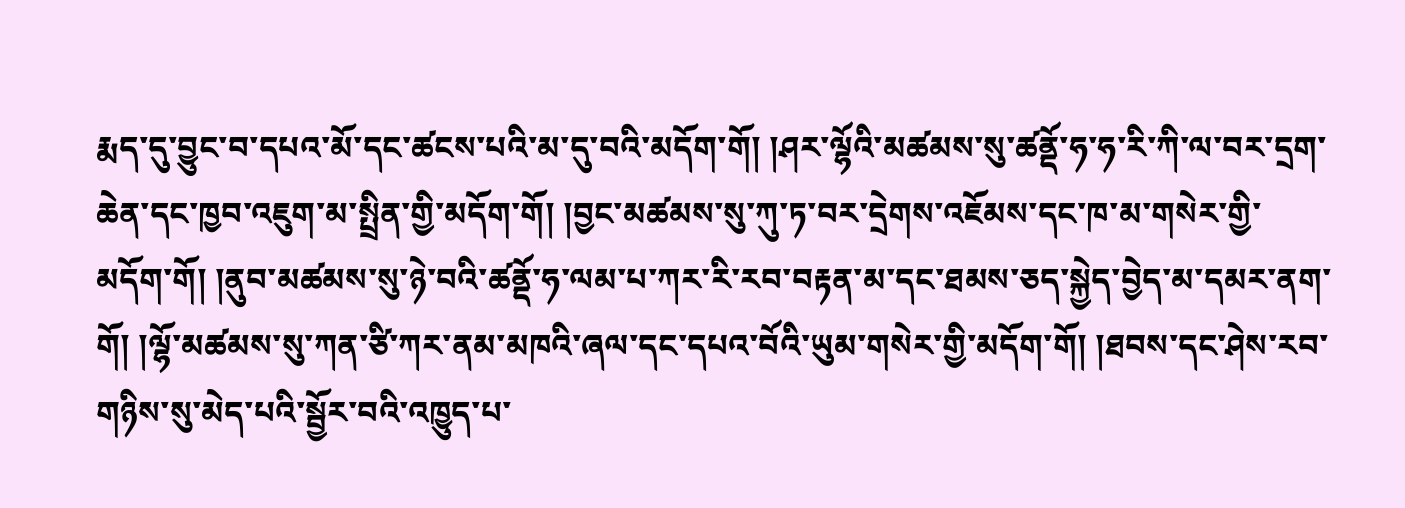རྨད་དུ་བྱུང་བ་དཔའ་མོ་དང་ཚངས་པའི་མ་དུ་བའི་མདོག་གོ། །ཤར་ལྷོའི་མཚམས་སུ་ཚནྡོ་ཧ་ཧ་རི་ཀི་ལ་བར་དྲག་ཆེན་དང་ཁྱབ་འཇུག་མ་སྤྲིན་གྱི་མདོག་གོ། །བྱང་མཚམས་སུ་ཀུ་ཏ་བར་དྲེགས་འཇོམས་དང་ཁ་མ་གསེར་གྱི་མདོག་གོ། །ནུབ་མཚམས་སུ་ཉེ་བའི་ཚནྡོ་ཧ་ལམ་པ་ཀར་རི་རབ་བརྟན་མ་དང་ཐམས་ཅད་སྐྱེད་བྱེད་མ་དམར་ནག་གོ། །ལྷོ་མཚམས་སུ་ཀན་ཙི་ཀར་ནམ་མཁའི་ཞལ་དང་དཔའ་བོའི་ཡུམ་གསེར་གྱི་མདོག་གོ། །ཐབས་དང་ཤེས་རབ་གཉིས་སུ་མེད་པའི་སྦྱོར་བའི་འཁྱུད་པ་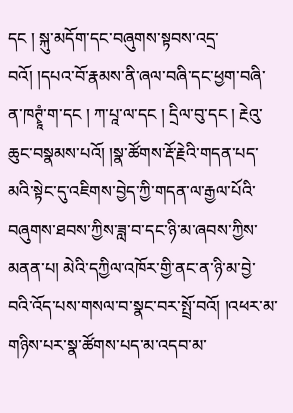དང ། སྐུ་མདོག་དང་བཞུགས་སྟབས་འདྲ་བའོ། །དཔའ་བོ་རྣམས་ནི་ཞལ་བཞི་དང་ཕྱག་བཞི་ན་ཁཊྭཱཾ་ག་དང ། ཀ་པཱ་ལ་དང ། དྲིལ་བུ་དང ། རྔེའུ་ཆུང་བསྣམས་པའོ། །སྣ་ཚོགས་རྡོ་རྗེའི་གདན་པད་མའི་སྟེང་དུ་འཇིགས་བྱེད་ཀྱི་གདན་ལ་རྒྱལ་པོའི་བཞུགས་ཐབས་ཀྱིས་ཟླ་བ་དང་ཉི་མ་ཞབས་ཀྱིས་མནན་པ། མེའི་དཀྱིལ་འཁོར་གྱི་ནང་ན་ཉི་མ་བྱེ་བའི་འོད་པས་གསལ་བ་སྣང་བར་སྤྲོ་བའོ། །འཕར་མ་གཉིས་པར་སྣ་ཚོགས་པད་མ་འདབ་མ་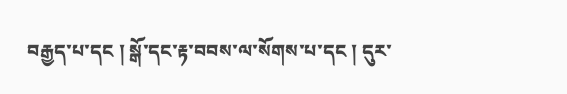བརྒྱད་པ་དང ། སྒོ་དང་རྟ་བབས་ལ་སོགས་པ་དང ། དུར་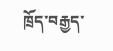ཁྲོད་བརྒྱད་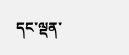དང་ལྡན་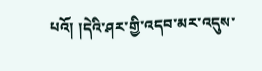པའོ། །དེའི་ཤར་གྱི་འདབ་མར་འདུས་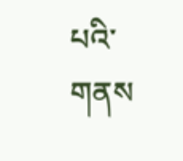པའི་གནས